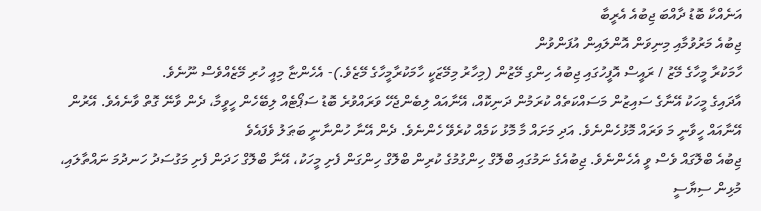އަނެއްކާ ބޮޑު ދާއްބަ ޖިބުއެ އެރީބާ
ޖިބުއެ މަރުވުމާއި މިނިވަން އޮންލައިން އުފަންވުން
ހާމަކުރާ މީހާގެ މޭޒު / ރައީސް އޮފީހުގައި ޖިބުއެ ހިންގި މޭޒުން (މިހާރު މިމޭޒަކީ ހާމަކުރާމީހާގެ މޭޒެވެ.)- އެހެންޏާ މިއީ ހުރި މޭޒެއްވެސް ނޫނެވެ.
އާދައިގެ މީހަކު އޭނާގެ ސައިޒުން މަސައްކަތެއް ކުރަމުން ދަނިކޮއް، އޭނާއައް ލިބެންޖެހޭ ވަރައްވުރެ ބޮޑު ސަޕޯޓެއް ލިބޭހެން ހީވީމާ، ދެން ވާނޭ ގޮތް ވާނެއެވެ. އޭރުން އޭނާއައް ހީވާނީ މަ ވަރައް މޮޅުހެންނެވެ. އަދި މަށައް މާ މޮޅު ކަމެއް ކުރެވޭ ހެންނެވެ. ދެން އޭނާ ހުންނާނީ ބަޠަލު ވެފައެވެ
ޖިބުއެ ބްލޮގައް ވެސް ވީ އެހެންނެވެ. ޖިބުއެގެ ނަމުގައި ބްލޮގް ހިންގުމުގެ ކުރިން ބްލޮގް ހިންގަން ފެށި މީހަކު، އޭނާ ބްލޮގް ހަދަން ފެށި މަގުސަދު ހަނދުމަ ނައްތާލައި، މުޅިން ސިޔާސީ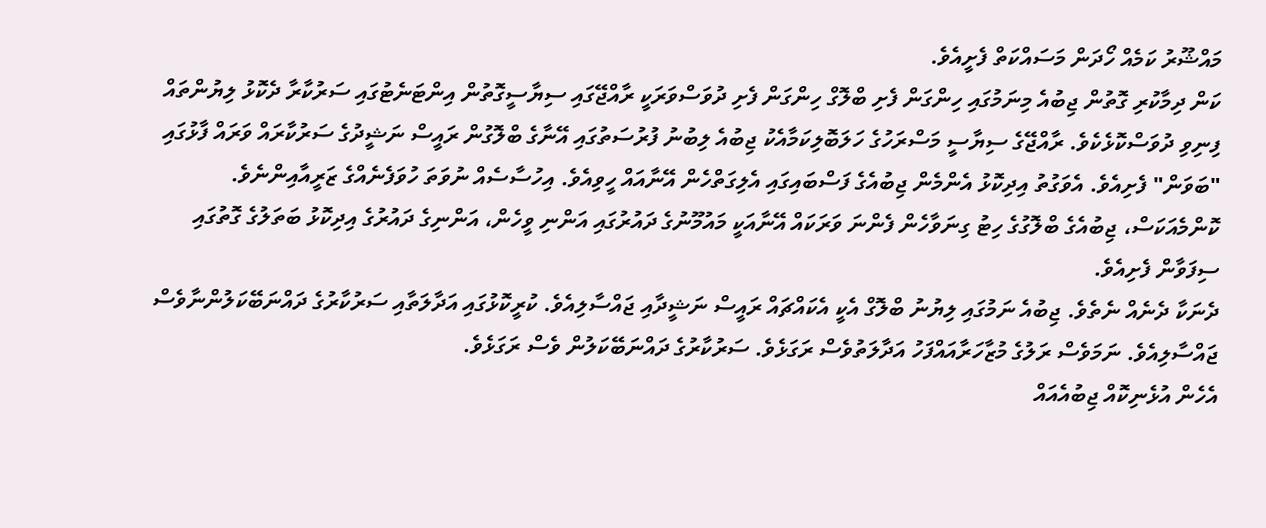މައްޝޫރު ކަމެއް ހޯދަން މަސައްކަތް ފެށީއެވެ.
ކަން ދިމާކުރި ގޮތުން ޖިބުއެ މިނަމުގައި ހިންގަން ފެށި ބްލޮގް ހިންގަން ފެށި ދުވަސްވަރަކީ ރާއްޖޭގައި ސިޔާސީގޮތުން އިންޓަނެޓުގައި ސަރުކާރާ ދެކޮޅު ލިޔުންތައް ފިނިވި ދުވަސްކޮޅެކެވެ. ރާއްޖޭގެ ސިޔާސީ މަސްރަހުގެ ހަލަބޮލިކަމާއެކު ޖިބުއެ ލިބުނު ފުރުސަތުގައި އޭނާގެ ބްލޮގުން ރައީސް ނަޝީދުގެ ސަރުކާރައް ވަރައް ފާޅުގައި "ބަވަން" ފެށިއެވެ. އެވަގުތު އިދިކޮޅު އެންމެން ޖިބުއެގެ ފަސްބައިގައި އެލިގަތްހެން އޭނާއައް ހީވިއެވެ. އިހުސާސެއް ނުވަތަ ހުވަފެނެއްގެ ޒަރީއާއިންނެވެ.
ކޮންމެއަކަސް، ޖިބުއެގެ ބްލޮގުގެ ހިޓު ގިނަވާހެން ފެންނަ ވަރަކައް އޭނާއަކީ މައުމޫނުގެ ދައުރުގައި އަންނި ވީހެން، އަންނިގެ ދައުރުގެ އިދިކޮޅު ބަތަލުގެ ގޮތުގައި ސިފަވާން ފެށިއެވެ.
ދެނަކާ ދެނެއް ނެތެވެ. ޖިބުއެ ނަމުގައި ލިޔުނު ބްލޮގް އެކީ އެކައްޗައް ރައީސް ނަޝީދާއި ޖައްސާލިއެވެ. ކުރީކޮޅުގައި އަދާލަތާއި ސަރުކާރުގެ ދައްނަބޭކަލުންނާވެސް ޖައްސާލިއެވެ. ނަމަވެސް ރަލުގެ މުޒާހަރާއައްފަހު އަދާލަތުވެސް ރަގަޅެވެ. ސަރުކާރުގެ ދައްނަބޭކަލުން ވެސް ރަގަޅެވެ.
އެހެން އުޅެނިކޮއް ޖިބުއެއައް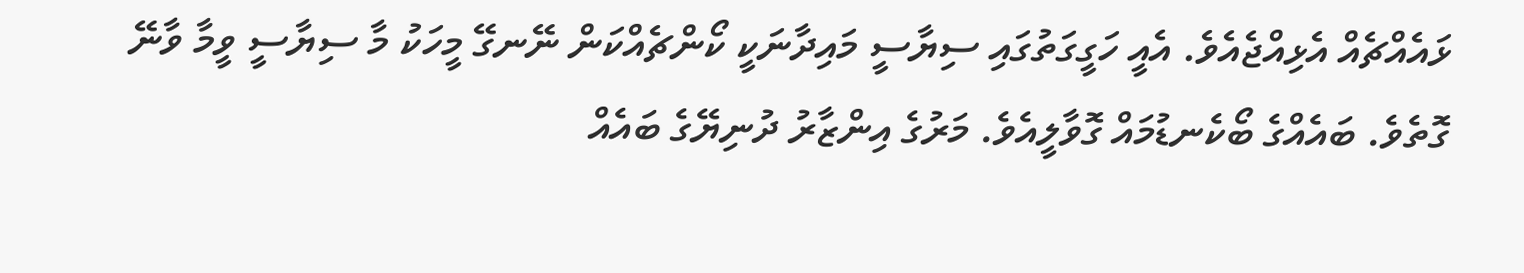ޅައެއްޗެއް އެޅިއްޖެއެވެ. އެއީ ހަގީގަތުގައި ސިޔާސީ މައިދާނަކީ ކޯންޗެއްކަން ނޭނގޭ މީހަކު މާ ސިޔާސީ ވީމާ ވާނޭ ގޮތެވެ. ބައެއްގެ ބޯކެނޑުމައް ގޮވާލީއެވެ. މަރުގެ އިންޒާރު ދުނިޔޭގެ ބައެއް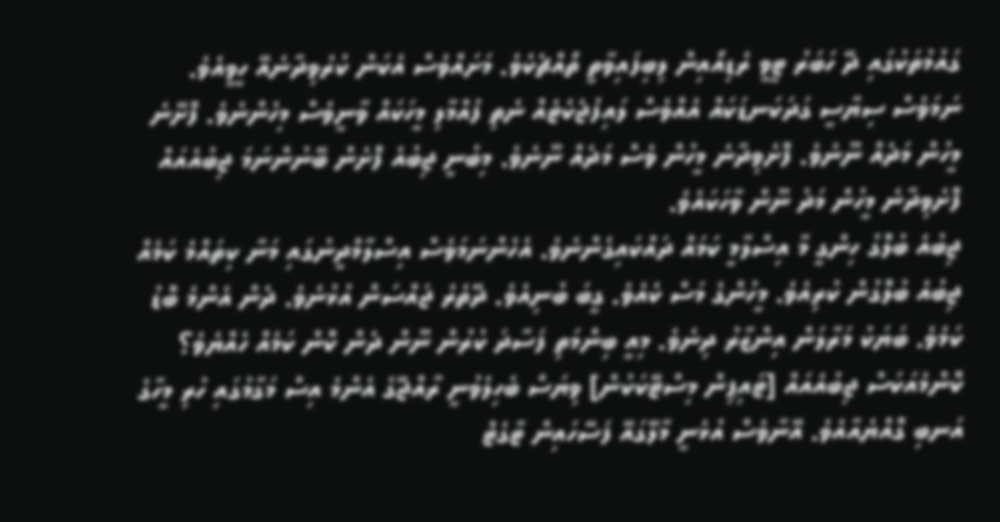ގައުމުތަކުގައި ދޭ ހަބަރު ޓީވީ ރެޑިއޯއިން ލިބިފައިވާތީ ތޯއްޗެކެވެ. މަށައްވެސް އެކަން ކުރެވިދާނެއޭ ހީވީއެވެ.
ނަމަވެސް ސިޔާސީ ގަދަކަނޑަކައް އެއްވެސް ލައިފުޖެކެޓެއް ނެތި ފުއްމާލި މީހަކައް ވާނީވެސް މިހެންނެވެ. ފޮށޭނެ މީހުން މަދެއް ނޫނެވެ. ފޮށެވިދާނެ މީހުން ވެސް މަދެއް ނޫނެވެ. މިބުނީ ޖިބުއެ ފޮށެން ބޭނުންނަމަ ޖިބުއެއައް ފޮށެވިދާނެ މީހުން މަދު ނޫން ވާހަކައެވެ.
ޖިބުއެ ބުލޮގު ހިންގީ މާ އިސްލާމީ ކަމައް ދައްކައިގެންނެވެ. އެހެންނަމަވެސް އިސްލާމްދީނުގައި މަނާ ކިތައްމެ ކަމެއް ޖިބުއެ ބުލޮގުން ކުރިއެވެ. މީހުންގެ މަސް ކެއެވެ. ގީބަ ބުނިއެވެ. ދޭތެރެ ޖައްސަން އުޅުނެވެ. ދެން އެންމެ ބޮޑު ކަމެވެ. ބަޔަކު މަރާލަން އިންޒާރު ދިނެވެ. މިއީ ބިންމަތި ފަސާދަ ކުރުން ނޫން ދެން ކޮން ކަމެއް ހެއްޔެވެ؟
ކޮންމެއަކަސް ޖިބުއެއައް [ޓައިޕިން މިސްޓޭކަކުން] ވިޔަސް ބެހިލެވުނީ ރާއްޖޭގެ އެންމެ އިސް މަގާމުގައި ހުރި މީހާގެ އަނބި ގޮއްޔެއާއެވެ. އޭނާވެސް އުޅެނީ މާލޭގައޭ ފަސޭހައިން ޓާގެޓް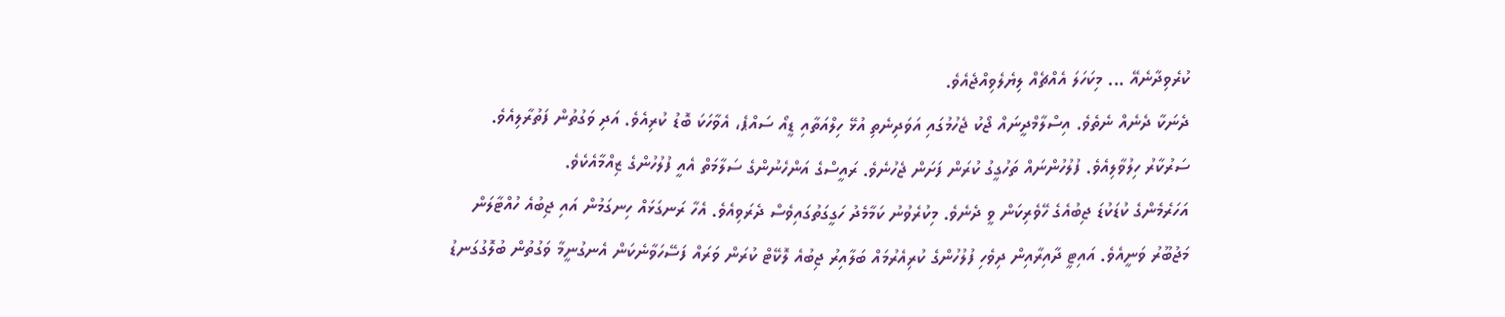ކުރެވިދާނެއޭ ... މިކަހަލަ އެއްޗެއް ލިޔެލެވިއްޖެއެވެ.
ދެނަކާ ދެނެއް ނެތެވެ. އިސްލާމްދީނައް ޖޯކު ޖެހުމުގައި އަވަދިނެތި އުޅޭ ހިލްއަތާއި ޑީއޯ ސައްޕެ، އެވާހަކަ ބޮޑު ކުރިއެވެ. އަދި ވަގުތުން ފަތުރާލިއެވެ. ސަރުކާރު ހިލުވާލިއެވެ. ފުލުހުންނައް ތަހުގީގު ކުރަން ފަށަން ޖެހުނެވެ. ރައީސްގެ އަންހެނުންގެ ސަލާމަތް އެއީ ފުލުހުންގެ ޒިއްމާއެކެވެ.
އަހަރެމެންގެ ކުޑަކުޑަ ޖިބުއެގެ ހޭވެރިކަން ވީ ދެނެވެ. މިކުރެވުނު ކަމާމެދު ހަގީގަތުގައިވެސް ދެރަވިއެވެ. އެހާ ރަނގަޅައް ހިނގަމުން އައި ޖިބުއެ ހުއްޓާލަން މަޖުބޫރު ވަނީއެވެ. އައިޓީ ދާއިރާއިން ދިވެހި ފުލުހުންގެ ކުރިއެރުމައް ބަލާއިރު ޖިބުއެ ލޮކޭޓް ކުރަން ވަރައް ފަސޭހަވާނެކަން އެނގުނީމާ ވަގުތުން ބުލޮގުގަނޑު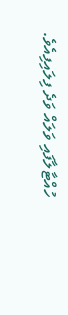ހުއްޓާލާފައި ވަލައް ވަދެ ފިލައިފިއެވެ.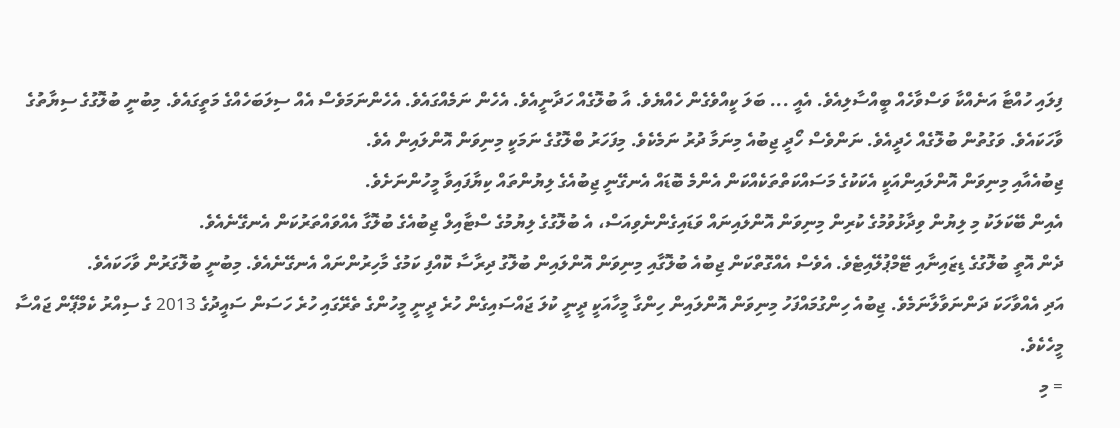ފިލައި ހުއްޓާ އަނެއްކާ ވަސްވާހެއް ބީއްސާލިއެވެ. އެއީ ... ބަލަ ކީއްވެގެން ހެއްޔެވެ. އާ ބުލޮގެއް ހަދާނީއެވެ. އެހެން ނަމެއްގައެވެ. އެހެންނަމަވެސް އެއް ސިލަބަހެއްގެ މަތީގައެވެ. މިބުނީ ބުލޮގުގެ ސިޔާތުގެ ވާހަކައެވެ. ވަގުތުން ބުލޮގެއް ހެދީއެވެ. ނަންވެސް ހޯދީ ޖިބުއެ މިނަމާ ދުރު ނަމެކެވެ. މިފަހަރު ބްލޮގުގެ ނަމަކީ މިނިވަން އޮންލައިން އެވެ.
ޖިބުއެއާއި މިނިވަން އޮންލައިންއަކީ އެކަކުގެ މަސައްކަތްތަކެއްކަން އެންމެ ބޮޑައް އެނގޭނީ ޖިބުއެގެ ލިޔުންތައް ކިޔާފައިވާ މީހުންނަށެވެ.
އެއިން ބޭކަލަކު މި ލިޔުން ވިދާޅުވުމުގެ ކުރިން މިނިވަން އޮންލައިނައް ވަޑައިގެންނެވިއަސް، އެ ބުލޮގުގެ ލިޔުމުގެ ސްޓާއިލް ޖިބުއެގެ ބުލޮގާ އެއްވައްތަރުކަން އެނގޭނެއެވެ.
ދެން އޮތީ ބުލޮގުގެ ޑިޒައިނާއި ޓޭމްޕުލޭއިޓެވެ. އެވެސް އެއްގޮތްކަން ޖިބުއެ ބުލޮގާއި މިނިވަން އޮންލައިން ބުލޮގު ދިރާސާ ކޮއްފި ކަމުގެ މާހިރުންނައް އެނގޭނެއެވެ. މިބުނީ ބުލޮގަރުން ވާހަކައެވެ.
އަދި އެއްވާހަކަ ދަންނަވާލާނަމެވެ. ޖިބުއެ ހިންގުމައްފަހު މިނިވަން އޮންލައިން ހިންގާ މީހާއަކީ ދީނީ ކުލަ ޖައްސައިގެން ހުރެ ދީނީ މީހުންގެ ތެރޭގައި ހުރެ ހަސަން ސައީދުގެ 2013 ގެ ސިއްރު ކެމްޕޭން ޖައްސާ މީހެކެވެ.
= މި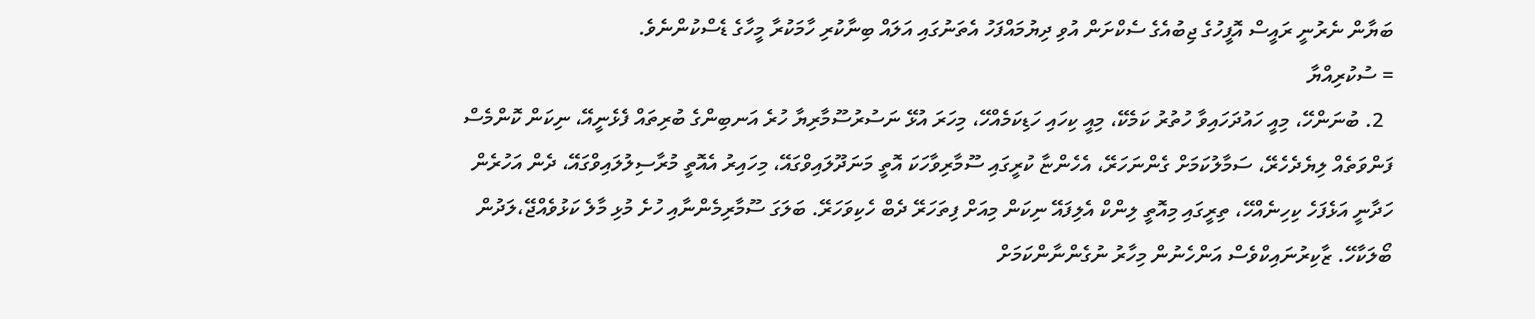ބަޔާން ނެރުނީ ރައީސް އޮފީހުގެ ޖިބުއެގެ ސެކްށަން އުވި ދިޔުމައްފަހު އެތަނުގައި އަލައް ބިނާކުރި ހާމަކުރާ މީހާގެ ޑެސްކުންނެވެ.
= ސުކުރިއްޔާ
  2. ބުނަންހޭ، މިއީ ހައުދަހައިވާ ހުތުރު ކަމެކޭ، މިއީ ކިހައި ހަޑިކަމެއްހޭ، މިހަރަ އުޅޭ ނަސުރުސޫމާރިޔާ ހުރެ އަނބިންގެ ބުރިތައް ފެޅެނީއޭ، ނިކަން ކޮންމެސް ފަންވަތެއް ލިޔެދެހެރޭ، ސަމާލުކަމަށް ގެންނަހަރޭ، އެހެންޏާ ކުރީގައި ސޫމާރިވާހަކަ އޮތީ މަނަދޫލައިވްގައޭ، މިހައިރު އެއޮތީ މުރާސިލުލައިވްގައޭ، ދެން އަހުރެން ހަދާނީ އަޅެފަހެ ކިހިނެއްހޭ، ތިރީގައި މިއޮތީ ލިންކް އެލިފައޭ ނިކަން މިއަށް ފިތަހަރޭ ދެބް ހެކިވަހަރޭ. ބަލަގަ ސޫމާރިމެންނާއި ހުށެ މުޅި މާލެ ކަޅުވެއްޖޭ،ލަދުން ބޯލަކާހޭ. ޒާކިރުނައިކްވެސް އަންހެނުން މިހާރު ނުގެންނާންކަމަށް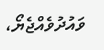ވައުދުވެއްޖެޔޯ،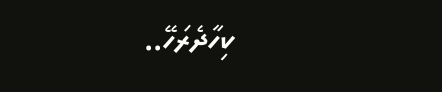ކިހާދެރަހޭ..